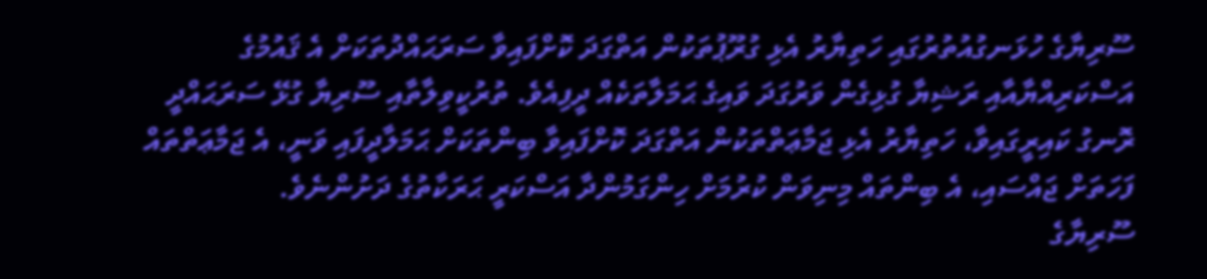ސޫރިޔާގެ ހުޅަނގުއުތުރުގައި ހަތިޔާރު އެޅި ގުރޫޕުތަކުން އަތްގަދަ ކޮށްފައިވާ ސަރަޙައްދުތަކަށް އެ ޤައުމުގެ އަސްކަރިއްޔާއާއި ރަޝިޔާ ގުޅިގެން ވަރުގަދަ ވައިގެ ޙަމަލާތަކެއް ދީފިއެވެ. ތުރުކީވިލާތާއި ސޫރިޔާ ގުޅޭ ސަރަޙައްދީ ރޮނގު ކައިރީގައިވާ، ހަތިޔާރު އެޅި ޖަމާޢަތްތަކުން އަތްގަދަ ކޮށްފައިވާ ބިންތަކަށް ޙަމަލާދީފައި ވަނީ، އެ ޖަމާޢަތްތައް ފަހަތަށް ޖައްސައި، އެ ބިންތައް މިނިވަން ކުރުމަށް ހިންގަމުންދާ އަސްކަރީ ޙަރަކާތުގެ ދަށުންނެވެ.
ސޫރިޔާގެ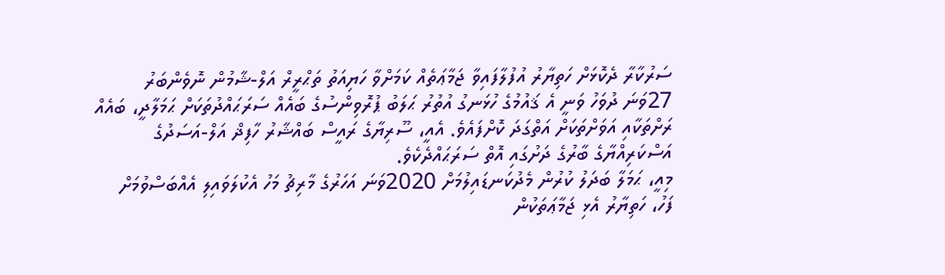ސަރުކާރާ ދެކޮޅަށް ހަތިޔާރު އުފުލާފައިވާ ޖަމާޢަތެއް ކަމަށްވާ ހަޔިއަތު ތަޙްރީރް އަލް-ޝާމުން ނޮވެންބަރު 27ވަނަ ދުވަހު ވަނީ އެ ޤައުމުގެ ހުޅަނގު އުތުރު ޙަލަބު ޕުރޮވިންސުގެ ބައެއް ސަރަޙައްދުތަކަށް ޙަމަލާދީ، ބައެއް ރަށްތަކާއި އަވަށްތަކަށް އަތްގަދަ ކޮށްފައެވެ. އެއީ، ސޫރިޔާގެ ރައީސް ބައްޝާރު ހާފިޛް އަލް-އަސަދުގެ އަސްކަރިއްޔާގެ ބާރުގެ ދަށުގައި އޮތް ސަރަޙައްދެކެވެ.
މިއީ، ޙަމަލާ ބަދަލު ކުރުން މެދުކަނޑައިލުމަށް 2020ވަނަ އަހަރުގެ މާރިޗު މަހު އެކުލަވައިލި އެއްބަސްވުމަށް ފަހު، ހަތިޔާރު އެޅި ޖަމާޢަތަކުން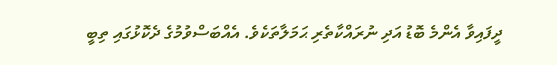ދީފައިވާ އެންމެ ބޮޑު އަދި ނުރައްކާތެރި ޙަމަލާތަކެވެ. އެއްބަސްވުމުގެ ދެކޮޅުގައި ތިބީ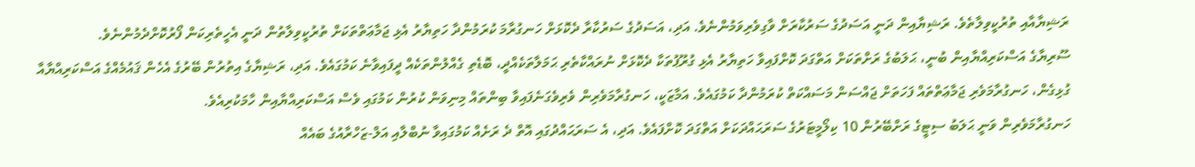ރަޝިޔާއާއި ތުރުކީވިލާތެވެ. ރަޝިޔާއިން ދަނީ އަސަދުގެ ސަރުކާރަށް ވާގިވެރިވަމުންނެވެ. އަދި، އަސަދުގެ ސަރުކާރާ ދެކޮޅަށް ހަނގުރާމަ ކުރަމުންދާ ހަތިޔާރު އެޅި ޖަމާޢަތްތަކަށް ތުރުކީވިލާތުން ދަނީ އެހީތެރިކަން ފޯރުކޮށްދެމުންނެވެ.
ސޫރިޔާގެ އަސްކަރިއްޔާއިން ބުނީ، ޙަލަބުގެ ރަށްތަކަށް އަތްގަދަ ކޮށްފައިވާ ހަތިޔާރު އެޅި ގުރޫޕުތަކާ ދެކޮޅަށް ނުރައްކާތެރި ޙަމަލާތަކެއްދީ، ބޮޑެތި ގެއްލުންތަކެއް ދީފައިވާނެ ކަމުގައެވެ. އަދި، ރަޝިޔާގެ އިތުރުން ބޭރުގެ އެހެން ޤައުމެއްގެ އަސްކަރިއްޔާއާ ގުޅިގެން، ހަނގުރާމަވެރި ޖަމާޢަތްތައް ފަހަތަށް ޖައްސަން މަސައްކަތް ކުރަމުންދާ ކަމުގައެވެ. އަމާޒަކީ، ހަނގުރާމަވެރިން ވެރިވެގަނެފައިވާ ބިންތައް މިނިވަން ކުރުން ކަމުގައި ވެސް އަސްކަރިއްޔާއިން ހާމަކުރިއެވެ.
ހަނގުރާމަވެރިން ވަނީ ޙަލަބު ސިޓީގެ ރަށްބޭރުން 10 ކިލޯމީޓަރުގެ ސަރަޙައްދަކަށް އަތްގަދަ ކޮށްފައެވެ. އަދި، އެ ސަރަޙައްދުގައި އޮތް ދެ ރަށެއް ކަމުގައިވާ ނުބްލާއި އަލް-ޒަހްރާއުގެ ބައެއް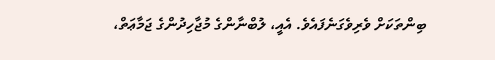ބިންތަކަށް ވެރިވެގަނެފައެވެ. އެއީ، ލުބްނާންގެ މުޖާހިދުންގެ ޖަމާޢަތް،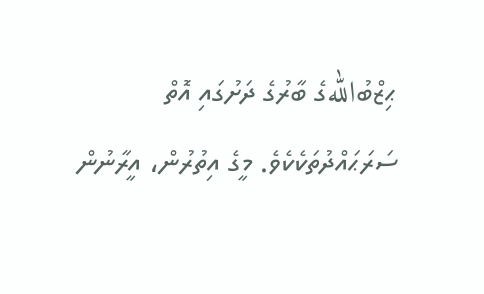ޙިޒްބުاللهގެ ބާރުގެ ދަށުގައި އޮތް ސަރަޙައްދުތަކެކެވެ. މީގެ އިތުރުން، އީރާނުން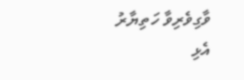ވާގިވެރިވާ ހަތިޔާރު އެޅި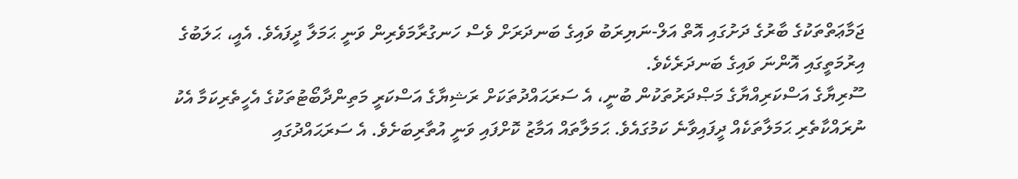ޖަމާޢަތްތަކުގެ ބާރުގެ ދަށުގައި އޮތް އަލް-ނަޔިރަބު ވައިގެ ބަނދަރަށް ވެސް ހަނގުރާމަވެރިން ވަނީ ޙަމަލާ ދީފައެވެ. އެއީ، ޙަލަބުގެ އިރުމަތީގައި އޮންނަ ވައިގެ ބަނދަރެކެވެ.
ސޫރިޔާގެ އަސްކަރިއްޔާގެ މަޞްދަރުތަކުން ބުނީ، އެ ސަރަޙައްދުތަކަށް ރަޝިޔާގެ އަސްކަރީ މަތިންދާބޯޓުތަކުގެ އެހީތެރިކަމާ އެކު ނުރައްކާތެރި ޙަމަލާތަކެއް ދީފައިވާނެ ކަމުގައެވެ. ޙަމަލާތައް އަމާޒު ކޮށްފައި ވަނީ އުތާރިބަށެވެ. އެ ސަރަޙައްދުގައި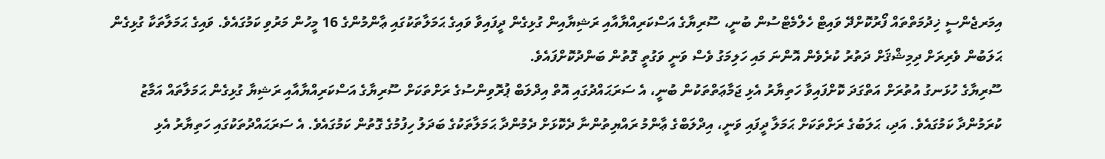އިމަރޖެންސީ ޚިދުމަތްތައް ފޯރުކޮށްދޭ ވައިޓް ހެލްމެޓްސުން ބުނީ، ސޫރިޔާގެ އަސްކަރިއްޔާއާއި ރަޝިޔާއިން ގުޅިގެން ދީފައިވާ ވައިގެ ޙަމަލާތަކުގައި ޢާންމުންގެ 16 މީހުން މަރުވި ކަމުގައެވެ. ވައިގެ ޙަމަލާތަކާ ގުޅިގެން ޙަލަބުން ވެރިރަށް ދިމިޝްޤަށް ދަތުރު ކުރެވެން އޮންނަ މައި ހަލިމަގު ވެސް ވަނީ ވަގުތީ ގޮތުން ބަންދުކޮށްފައެވެ.
ސޫރިޔާގެ ހުޅަނގު އުތުރަށް އަތްގަދަ ކޮށްފައިވާ ހަތިޔާރު އެޅި ޖަމާޢަތްތަކުން ބުނީ، އެ ސަރަޙައްދުގައި އޮތް އިދްލަބް ޕުރޮވިންސުގެ ރަށްތަކަށް ސޫރިޔާގެ އަސްކަރިއްޔާއާއި ރަޝިޔާ ގުޅިގެން ޙަމަލާތައް އަމާޒު ކުރަމުންދާ ކަމުގައެވެ. އަދި، ޙަލަބުގެ ރަށްތަކަށް ޙަމަލާ ދީފައި ވަނީ، އިދްލަބްގެ ޢާންމު ރައްޔިތުންނާ ދެކޮޅަށް ދެމުންދާ ޙަމަލާތަކުގެ ބަދަލު ހިފުމުގެ ގޮތުން ކަމުގައެވެ. އެ ސަރަޙައްދުތަކުގައި ހަތިޔާރު އެޅި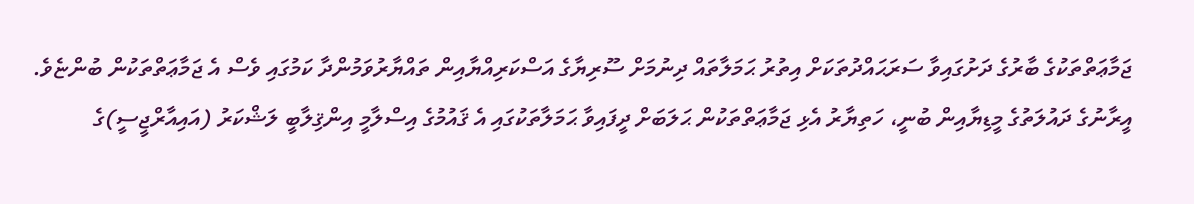ޖަމާޢަތްތަކުގެ ބާރުގެ ދަށުގައިވާ ސަރަޙައްދުތަކަށް އިތުރު ޙަމަލާތައް ދިނުމަށް ސޫރިޔާގެ އަސްކަރިއްޔާއިން ތައްޔާރުވަމުންދާ ކަމުގައި ވެސް އެ ޖަމާޢަތްތަކުން ބުންޏެވެ.
އީރާނުގެ ދައުލަތުގެ މީޑިޔާއިން ބުނީ، ހަތިޔާރު އެޅި ޖަމާޢަތްތަކުން ޙަލަބަށް ދީފައިވާ ޙަމަލާތަކުގައި އެ ޤައުމުގެ އިސްލާމީ އިންޤިލާބީ ލަޝްކަރު (އައިއާރްޖީސީ)ގެ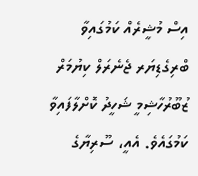އިސް މުޝީރެއް ކަމުގައިވާ ބްރިގެޑިޔަރ ޖެނެރަލް ކިޔުމަރް ޒުބޫރުހާޝިމީ ޝަހީދު ކޮށްލާފައިވާ ކަމުގައެވެ. އެއީ، ސޫރިޔާގެ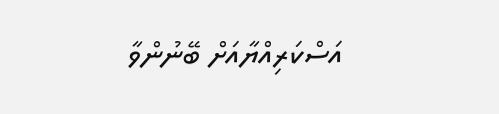އަސްކަރިއްޔާއަށް ބޭނުންވާ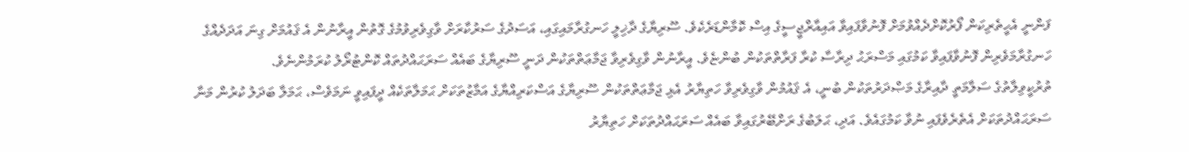ފަންނީ އެހީތެރިކަން ފޯރުކޮށްދެއްވުމަށް ފޮނުވާފައިވާ އައިއާރްޖީސީގެ އިސް ކޮމާންޑަރެކެވެ. ސޫރިޔާގެ ދާޚިލީ ހަނގުރާމައިގައި، އަސަދުގެ ސަރުކާރަށް ވާގިވެރިވުމުގެ ގޮތުން އީރާނުން އެ ޤައުމަށް ގިނަ އަދަދެއްގެ ހަނގުރާމަވެރިން ފޮނުވާފައިވާ ކަމުގައި މަސްރަޙު ދިރާސާ ކުރާ ފަރާތްތަކުން ބުންޏެވެ. އީރާނުން ވާގިވެރިވާ ޖަމާޢަތްތަކުން ދަނީ ސޫރިޔާގެ ބައެއް ސަރަޙައްދުތައް ކޮންޓުރޯލު ކުރަމުންނެވެ.
ތުރުކީވިލާތުގެ ސަލާމަތީ ދާއިރާގެ މަޞްދަރުތަކުން ބުނީ، އެ ޤައުމުން ވާގިވެރިވާ ހަތިޔާރު އެޅި ޖަމާޢަތްތަކުން ސޫރިޔާގެ އަސްކަރިއްޔާގެ އަމާޒުތަކަށް ޙަމަލާތަކެއް ދީފައިވީ ނަމަވެސް، ޙަމަލާ ބަދަލު ކުރުން މަނާ ސަރަޙައްދުތަކަށް އެތެރެވެފައި ނުވާ ކަމުގައެވެ. އަދި، ޙަލަބުގެ ރަށްބޭރުގައިވާ ބައެއް ސަރަޙައްދުތަކަށް ހަތިޔާރު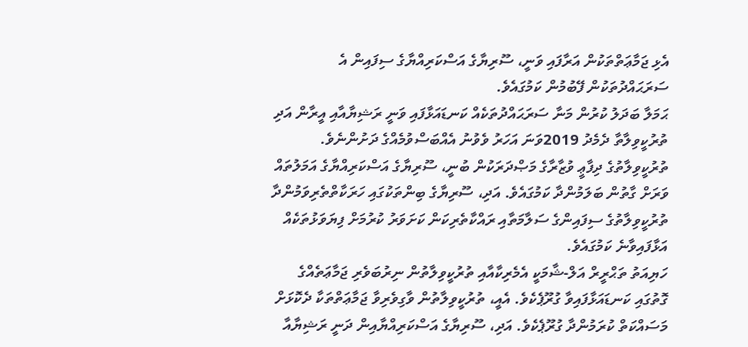އެޅި ޖަމާޢަތްތަކުން އަރާފައި ވަނީ، ސޫރިޔާގެ އަސްކަރިއްޔާގެ ސިފައިން އެ ސަރަޙައްދުތަކުން ފޭބުމުން ކަމުގައެވެ.
ޙަމަލާ ބަދަލު ކުރުން މަނާ ސަރަޙައްދުތަކެއް ކަނޑައަޅާފައި ވަނީ ރަޝިޔާއާއި އީރާން އަދި ތުރުކީވިލާތާ ދެމެދު 2019ވަނަ އަހަރު ވެވުނު އެއްބަސްވުމެއްގެ ދަށުންނެވެ. ތުރުކީވިލާތުގެ ދިފާޢީ ވުޒާރާގެ މަޞްދަރަކުން ބުނީ، ސޫރިޔާގެ އަސްކަރިއްޔާގެ އަމަލުތައް ވަރަށް ގާތުން ބަލަމުންދާ ކަމުގައެވެ. އަދި، ސޫރިޔާގެ ބިންތަކުގައި ހަރަކާތްތެރިވަމުންދާ ތުރުކީވިލާތުގެ ސިފައިންގެ ސަލާމަތާއި ރައްކާތެރިކަން ކަށަވަރު ކުރުމަށް ފިޔަވަޅުތަކެއް އަޅާފައިވާނެ ކަމުގައެވެ.
ހަޔިއަތު ތަޙްރީރް އަލް-ޝާމަކީ އެމެރިކާއާއި ތުރުކީވިލާތުން ނިރުބަވެރި ޖަމާޢަތެއްގެ ގޮތުގައި ކަނޑައަޅާފައިވާ ގުރޫޕެކެވެ. އެއީ، ތުރުކީވިލާތުން ވާގިވެރިވާ ޖަމާޢަތްތަކާ ދެކޮޅަށް މަސައްކަތް ކުރަމުންދާ ގުރޫޕެކެވެ. އަދި، ސޫރިޔާގެ އަސްކަރިއްޔާއިން ދަނީ ރަޝިޔާއާ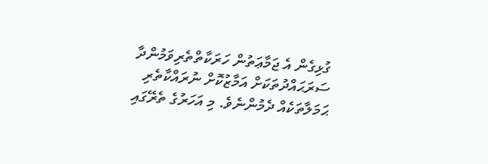ގުޅިގެން އެ ޖަމާޢަތުން ހަރަކާތްތެރިވަމުންދާ ސަރަޙައްދުތަކަށް އަމާޒުކޮށް ނުރައްކާތެރި ޙަމަލާތަކެއް ދެމުންނެވެ. މި އަހަރުގެ ތެރޭގައި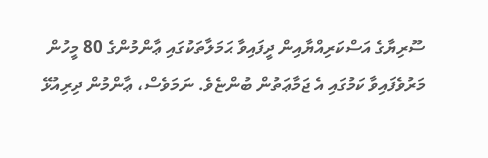ސޫރިޔާގެ އަސްކަރިއްޔާއިން ދީފައިވާ ޙަމަލާތަކުގައި ޢާންމުންގެ 80 މީހުން މަރުވެފައިވާ ކަމުގައި އެ ޖަމާޢަތުން ބުންޏެވެ. ނަމަވެސް، ޢާންމުން ދިރިއުޅޭ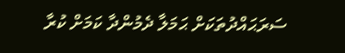ސަރަޙައްދުތަކަށް ޙަމަލާ ދެމުންދާ ކަމަށް ކުރާ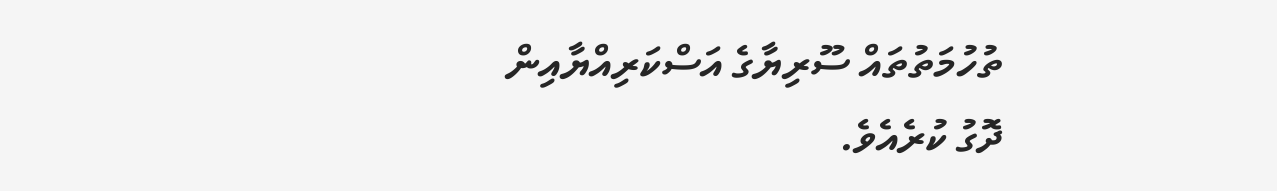ތުހުމަތުތައް ސޫރިޔާގެ އަސްކަރިއްޔާއިން ދޮގު ކުރެއެވެ.